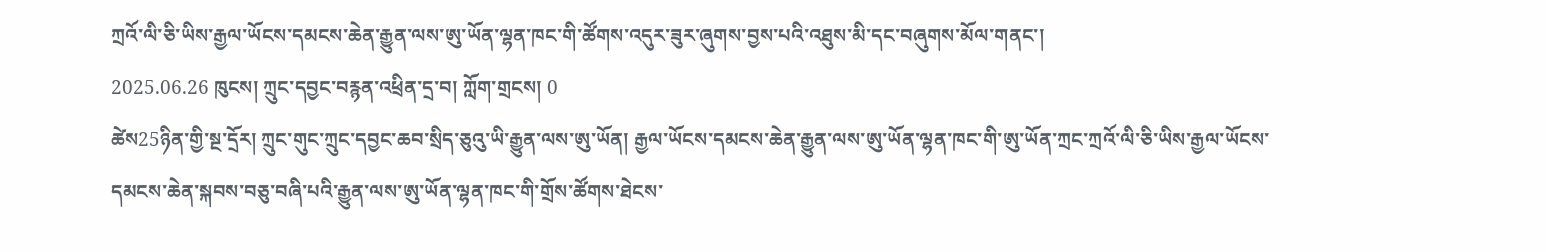ཀྲའོ་ལི་ཅི་ཡིས་རྒྱལ་ཡོངས་དམངས་ཆེན་རྒྱུན་ལས་ཨུ་ཡོན་ལྷན་ཁང་གི་ཚོགས་འདུར་ཟུར་ཞུགས་བྱས་པའི་འཐུས་མི་དང་བཞུགས་མོལ་གནང་།
2025.06.26 ཁུངས། ཀྲུང་དབྱང་བརྙན་འཕྲིན་དྲ་བ། ཀློག་གྲངས། 0
ཚེས25ཉིན་གྱི་སྔ་དྲོར། ཀྲུང་གུང་ཀྲུང་དབྱང་ཆབ་སྲིད་ཅུའུ་ཡི་རྒྱུན་ལས་ཨུ་ཡོན། རྒྱལ་ཡོངས་དམངས་ཆེན་རྒྱུན་ལས་ཨུ་ཡོན་ལྷན་ཁང་གི་ཨུ་ཡོན་ཀྲང་ཀྲའོ་ལི་ཅི་ཡིས་རྒྱལ་ཡོངས་དམངས་ཆེན་སྐབས་བཅུ་བཞི་པའི་རྒྱུན་ལས་ཨུ་ཡོན་ལྷན་ཁང་གི་གྲོས་ཚོགས་ཐེངས་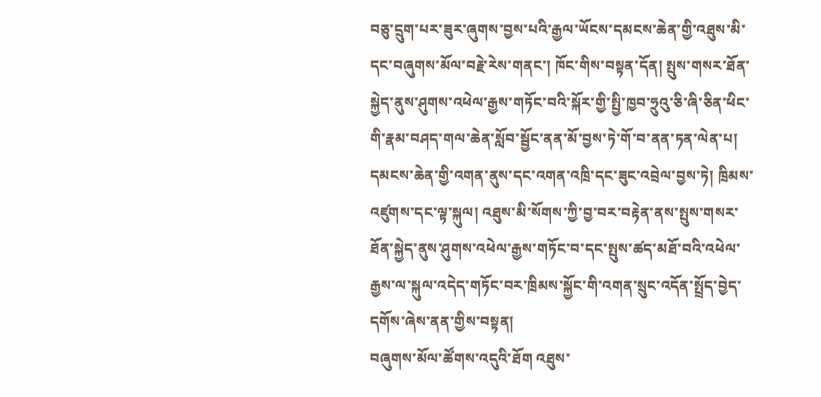བཅུ་དྲུག་པར་ཟུར་ཞུགས་བྱས་པའི་རྒྱལ་ཡོངས་དམངས་ཆེན་གྱི་འཐུས་མི་དང་བཞུགས་མོལ་བརྗེ་རེས་གནང་། ཁོང་གིས་བསྟན་དོན། སྤུས་གསར་ཐོན་སྐྱེད་ནུས་ཤུགས་འཕེལ་རྒྱས་གཏོང་བའི་སྐོར་གྱི་སྤྱི་ཁྱབ་ཧྲུའུ་ཅི་ཞི་ཅིན་ཕིང་གི་རྣམ་བཤད་གལ་ཆེན་སློབ་སྦྱོང་ནན་མོ་བྱས་ཏེ་གོ་བ་ནན་ཏན་ལེན་པ། དམངས་ཆེན་གྱི་འགན་ནུས་དང་འགན་འཁྲི་དང་ཟུང་འབྲེལ་བྱས་ཏེ། ཁྲིམས་འཛུགས་དང་ལྟ་སྐུལ། འཐུས་མི་སོགས་ཀྱི་བྱ་བར་བརྟེན་ནས་སྤུས་གསར་ཐོན་སྐྱེད་ནུས་ཤུགས་འཕེལ་རྒྱས་གཏོང་བ་དང་སྤུས་ཚད་མཐོ་བའི་འཕེལ་རྒྱས་ལ་སྐུལ་འདེད་གཏོང་བར་ཁྲིམས་སྐྱོང་གི་འགན་སྲུང་འདོན་སྤྲོད་བྱེད་དགོས་ཞེས་ནན་གྱིས་བསྟན།
བཞུགས་མོལ་ཚོགས་འདུའི་ཐོག འཐུས་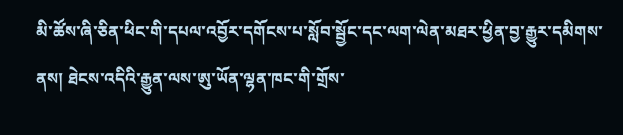མི་ཚོས་ཞི་ཅིན་ཕིང་གི་དཔལ་འབྱོར་དགོངས་པ་སློབ་སྦྱོང་དང་ལག་ལེན་མཐར་ཕྱིན་བྱ་རྒྱུར་དམིགས་ནས། ཐེངས་འདིའི་རྒྱུན་ལས་ཨུ་ཡོན་ལྷན་ཁང་གི་གྲོས་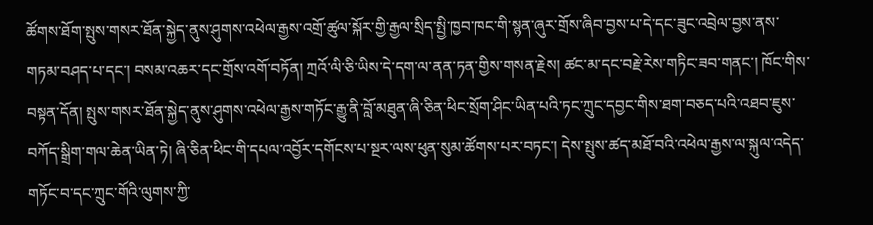ཚོགས་ཐོག་སྤུས་གསར་ཐོན་སྐྱེད་ནུས་ཤུགས་འཕེལ་རྒྱས་འགྲོ་ཚུལ་སྐོར་གྱི་རྒྱལ་སྲིད་སྤྱི་ཁྱབ་ཁང་གི་སྙན་ཞུར་གྲོས་ཞིབ་བྱས་པ་དེ་དང་ཟུང་འབྲེལ་བྱས་ནས་གཏམ་བཤད་པ་དང་། བསམ་འཆར་དང་གྲོས་འགོ་བཏོན། ཀྲའོ་ལི་ཅི་ཡིས་དེ་དག་ལ་ནན་ཏན་གྱིས་གསན་རྗེས། ཚང་མ་དང་བརྗེ་རེས་གཏིང་ཟབ་གནང་། ཁོང་གིས་བསྟན་དོན། སྤུས་གསར་ཐོན་སྐྱེད་ནུས་ཤུགས་འཕེལ་རྒྱས་གཏོང་རྒྱུ་ནི་བློ་མཐུན་ཞི་ཅིན་ཕིང་སྲོག་ཤིང་ཡིན་པའི་ཏང་ཀྲུང་དབྱང་གིས་ཐག་བཅད་པའི་འཐབ་ཇུས་བཀོད་སྒྲིག་གལ་ཆེན་ཡིན་ཏེ། ཞི་ཅིན་ཕིང་གི་དཔལ་འབྱོར་དགོངས་པ་སྔར་ལས་ཕུན་སུམ་ཚོགས་པར་བཏང་། དེས་སྤུས་ཚད་མཐོ་བའི་འཕེལ་རྒྱས་ལ་སྐུལ་འདེད་གཏོང་བ་དང་ཀྲུང་གོའི་ལུགས་ཀྱི་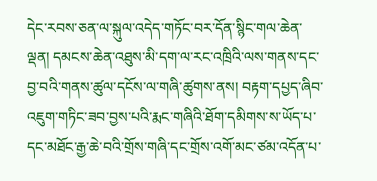དེང་རབས་ཅན་ལ་སྐུལ་འདེད་གཏོང་བར་དོན་སྙིང་གལ་ཆེན་ལྡན། དམངས་ཆེན་འཐུས་མི་དག་ལ་རང་འཁྲིའི་ལས་གནས་དང་བྱ་བའི་གནས་ཚུལ་དངོས་ལ་གཞི་ཚུགས་ནས། བརྟག་དཔྱད་ཞིབ་འཇུག་གཏིང་ཟབ་བྱས་པའི་རྨང་གཞིའི་ཐོག་དམིགས་ས་ཡོད་པ་དང་མཐོང་རྒྱ་ཆེ་བའི་གྲོས་གཞི་དང་གྲོས་འགོ་མང་ཙམ་འདོན་པ་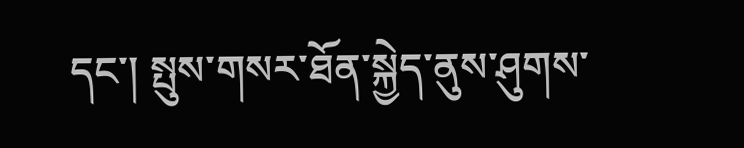དང་། སྤུས་གསར་ཐོན་སྐྱེད་ནུས་ཤུགས་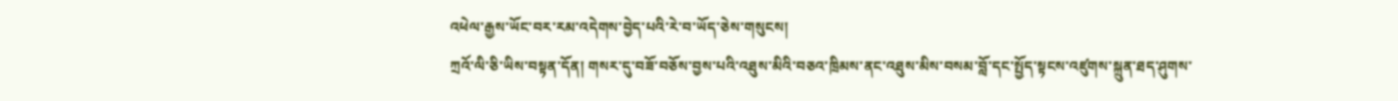འཕེལ་རྒྱས་ཡོང་བར་རམ་འདེགས་བྱེད་པའི་རེ་བ་ཡོད་ཅེས་གསུངས།
ཀྲའོ་ལི་ཅི་ཡིས་བསྟན་དོན། གསར་དུ་བཟོ་བཅོས་བྱས་པའི་འཐུས་མིའི་བཅའ་ཁྲིམས་ནང་འཐུས་མིས་བསམ་བློ་དང་སྤྱོད་སྟངས་འཛུགས་སྐྲུན་ཐད་ཤུགས་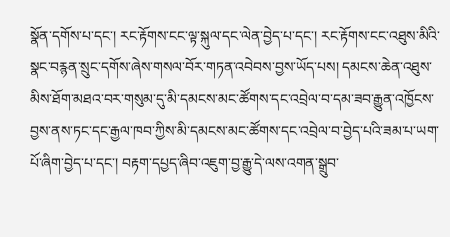སྣོན་དགོས་པ་དང་། རང་རྟོགས་ངང་ལྟ་སྐུལ་དང་ལེན་བྱེད་པ་དང་། རང་རྟོགས་ངང་འཐུས་མིའི་སྣང་བརྙན་སྲུང་དགོས་ཞེས་གསལ་བོར་གཏན་འབེབས་བྱས་ཡོད་པས། དམངས་ཆེན་འཐུས་མིས་ཐོག་མཐའ་བར་གསུམ་དུ་མི་དམངས་མང་ཚོགས་དང་འབྲེལ་བ་དམ་ཟབ་རྒྱུན་འཁྱོངས་བྱས་ནས་ཏང་དང་རྒྱལ་ཁབ་ཀྱིས་མི་དམངས་མང་ཚོགས་དང་འབྲེལ་བ་བྱེད་པའི་ཟམ་པ་ཡག་པོ་ཞིག་བྱེད་པ་དང་། བརྟག་དཔྱད་ཞིབ་འཇུག་བྱ་རྒྱུ་དེ་ལས་འགན་སྒྲུབ་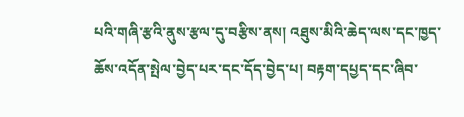པའི་གཞི་རྩའི་ནུས་རྩལ་དུ་བརྩིས་ནས། འཐུས་མིའི་ཆེད་ལས་དང་ཁྱད་ཆོས་འདོན་སྤེལ་བྱེད་པར་དང་དོད་བྱེད་པ། བརྟག་དཔྱད་དང་ཞིབ་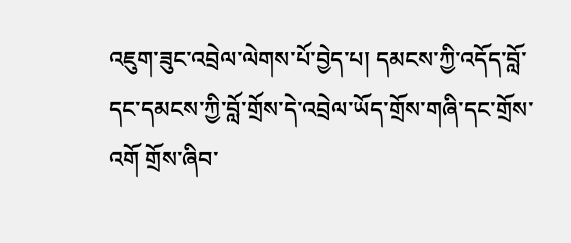འཇུག་ཟུང་འབྲེལ་ལེགས་པོ་བྱེད་པ། དམངས་ཀྱི་འདོད་བློ་དང་དམངས་ཀྱི་བློ་གྲོས་དེ་འབྲེལ་ཡོད་གྲོས་གཞི་དང་གྲོས་འགོ གྲོས་ཞིབ་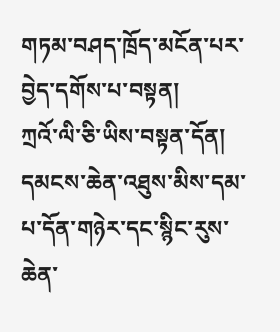གཏམ་བཤད་ཁྲོད་མངོན་པར་བྱེད་དགོས་པ་བསྟན།
ཀྲའོ་ལི་ཅི་ཡིས་བསྟན་དོན། དམངས་ཆེན་འཐུས་མིས་དམ་པ་དོན་གཉེར་དང་སྙིང་རུས་ཆེན་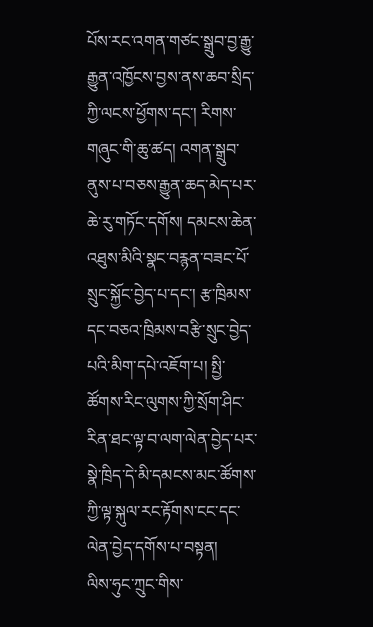པོས་རང་འགན་གཙང་སྒྲུབ་བྱ་རྒྱུ་རྒྱུན་འཁྱོངས་བྱས་ནས་ཆབ་སྲིད་ཀྱི་ལངས་ཕྱོགས་དང་། རིགས་གཞུང་གི་ཆུ་ཚད། འགན་སྒྲུབ་ནུས་པ་བཅས་རྒྱུན་ཆད་མེད་པར་ཆེ་རུ་གཏོང་དགོས། དམངས་ཆེན་འཐུས་མིའི་སྣང་བརྙན་བཟང་པོ་སྲུང་སྐྱོང་བྱེད་པ་དང་། རྩ་ཁྲིམས་དང་བཅའ་ཁྲིམས་བརྩི་སྲུང་བྱེད་པའི་མིག་དཔེ་འཇོག་པ། སྤྱི་ཚོགས་རིང་ལུགས་ཀྱི་སྲོག་ཤིང་རིན་ཐང་ལྟ་བ་ལག་ལེན་བྱེད་པར་སྣེ་ཁྲིད་དེ་མི་དམངས་མང་ཚོགས་ཀྱི་ལྟ་སྐུལ་རང་རྟོགས་ངང་དང་ལེན་བྱེད་དགོས་པ་བསྟན།
ལིས་ཧུང་ཀྲུང་གིས་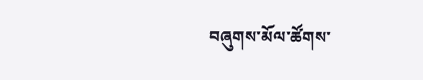བཞུགས་མོལ་ཚོགས་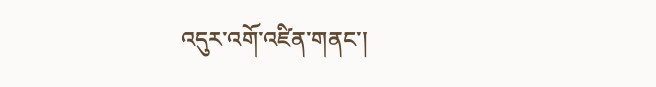འདུར་འགོ་འཛིན་གནང་།